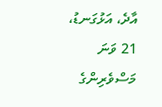އާދެ، އަޅުގަނޑު، 21 ވަނަ މަސްވެރިންގެ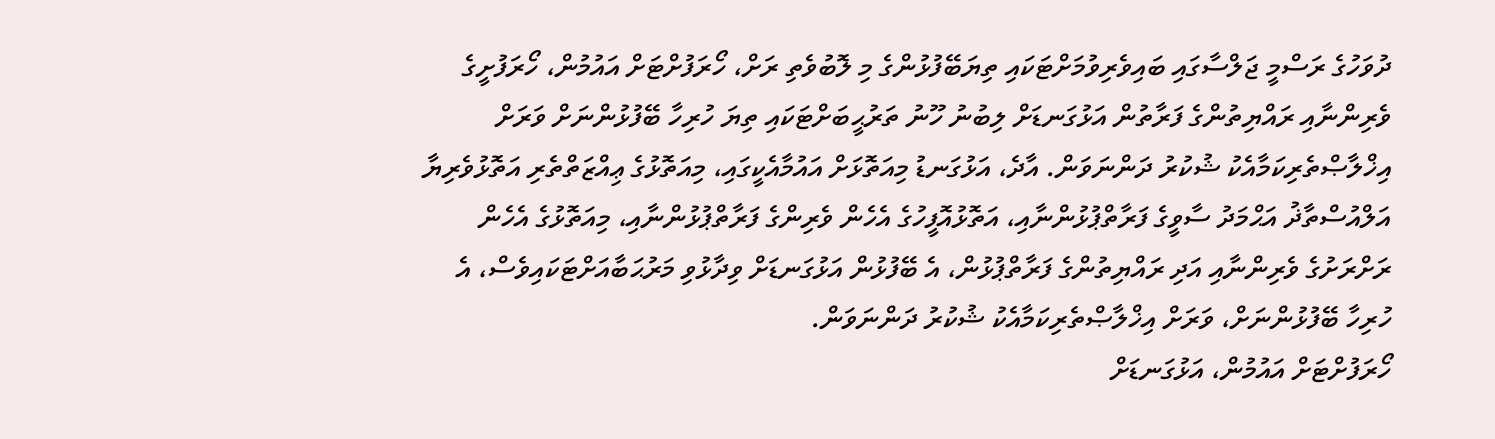ދުވަހުގެ ރަސްމީ ޖަލްސާގައި ބައިވެރިވުމަށްޓަކައި ތިޔަބޭފުޅުންގެ މި ލޮބުވެތި ރަށް، ހޯރަފުށްޓަށް އައުމުން، ހޯރަފުށީގެ ވެރިންނާއި ރައްޔިތުންގެ ފަރާތުން އަޅުގަނޑަށް ލިބުނު ހޫނު ތަރުޙީބަށްޓަކައި ތިޔަ ހުރިހާ ބޭފުޅުންނަށް ވަރަށް އިޚްލާޞްތެރިކަމާއެކު ޝުކުރު ދަންނަވަން. އާދެ، އަޅުގަނޑު މިއަތޮޅަށް އައުމާއެކީގައި، މިއަތޮޅުގެ ޢިއްޒަތްތެރި އަތޮޅުވެރިޔާ އަލްއުސްތާޛު އަޙްމަދު ސާވީގެ ފަރާތްޕުޅުންނާއި، އަތޮޅުއޮފީހުގެ އެހެން ވެރިންގެ ފަރާތްޕުޅުންނާއި، މިއަތޮޅުގެ އެހެން ރަށްރަށުގެ ވެރިންނާއި އަދި ރައްޔިތުންގެ ފަރާތްޕުޅުން، އެ ބޭފުޅުން އަޅުގަނޑަށް ވިދާޅުވި މަރުޙަބާއަށްޓަކައިވެސް، އެ ހުރިހާ ބޭފުޅުންނަށް، ވަރަށް އިޚްލާޞްތެރިކަމާއެކު ޝުކުރު ދަންނަވަން.
ހޯރަފުށްޓަށް އައުމުން، އަޅުގަނޑަށް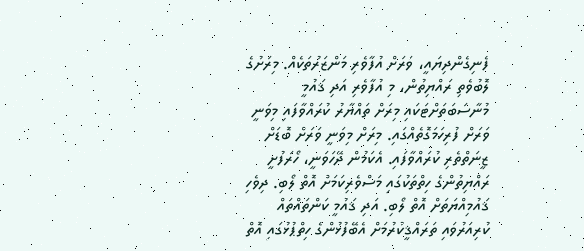ފެނިގެންދިޔައީ، ވަރަށް އުފާވެރި މަންޒަރުތަކެއް. މިރަށުގެ ލޮބުވެތި ރައްޔިތުން، މި އުފާވެރި އަދި ޤައުމީ މުނާސަބަތަށްޓަކައި މިރަށް ތައްޔާރު ކުރައްވާފައި މިވަނީ ވަރަށް ފުރިހަމަގޮތެއްގައި. މިރަށް މިވަނީ ވަރަށް ބޮޑަށް ޒީނަތްތެރި ކުރައްވާފައި. އެކަމުން ދޭހަވަނީ، ހޯރަފުށީ ރައްޔިތުންގެ ހިތްތަކުގައި މަސްވެރިކަމަށް އޮތް ލޯބި. ދިވެހި ޤައުމިއްޔަތަށް އޮތް ލޯބި. އަދި ޤައުމީ ކަންތައްތައް ކުރިއަރުވައި ތަރައްޤީކުރުމަށް އެބޭފުޅުންގެ ހިތްޕުޅުގައި އޮތް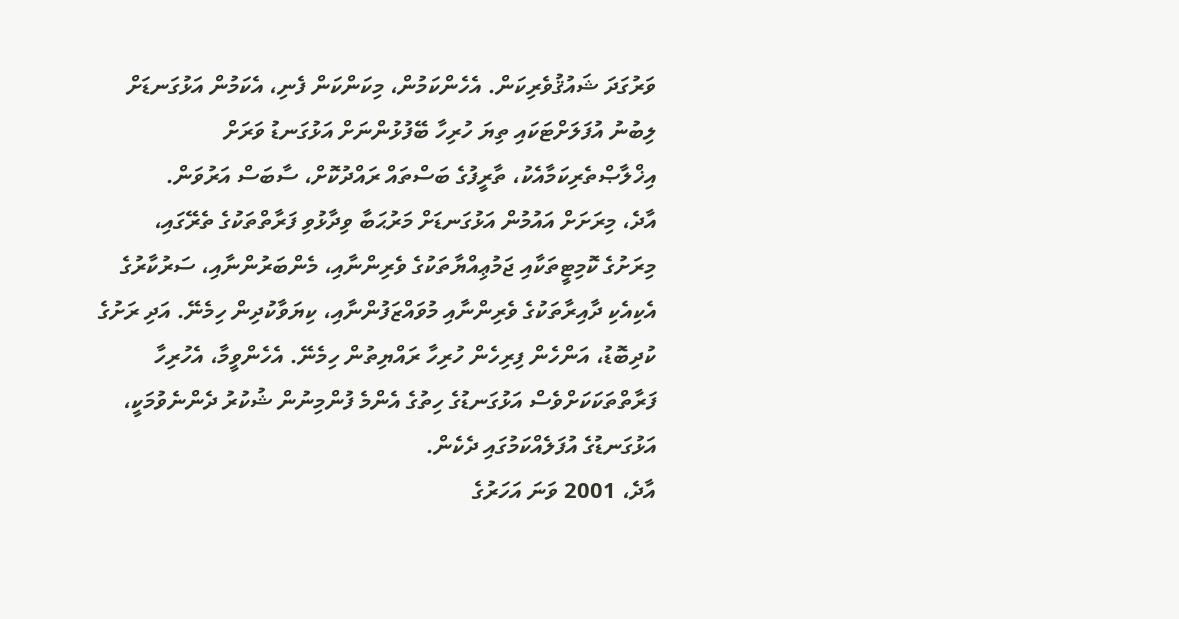ވަރުގަދަ ޝައުޤުވެރިކަން. އެހެންކަމުން، މިކަންކަން ފެނި، އެކަމުން އަޅުގަނޑަށް ލިބުނު އުފަލަށްޓަކައި ތިޔަ ހުރިހާ ބޭފުޅުންނަށް އަޅުގަނޑު ވަރަށް އިޚްލާޞްތެރިކަމާއެކު، ތާރީފުގެ ބަސްތައް ރައްދުކޮށް، ސާބަސް އަރުވަން.
އާދެ، މިރަށަށް އައުމުން އަޅުގަނޑަށް މަރުޙަބާ ވިދާޅުވި ފަރާތްތަކުގެ ތެރޭގައި، މިރަށުގެ ކޮމިޓީތަކާއި ޖަމުޢިއްޔާތަކުގެ ވެރިންނާއި، މެންބަރުންނާއި، ސަރުކާރުގެ އެކިއެކި ދާއިރާތަކުގެ ވެރިންނާއި މުވައްޒަފުންނާއި، ކިޔަވާކުދިން ހިމެނޭ. އަދި ރަށުގެ ކުދިބޮޑު، އަންހެން ފިރިހެން ހުރިހާ ރައްޔިތުން ހިމެނޭ. އެހެންވީމާ، އެހުރިހާ ފަރާތްތަކަކަށްވެސް އަޅުގަނޑުގެ ހިތުގެ އެންމެ ފުންމިނުން ޝުކުރު ދެންނެވުމަކީ، އަޅުގަނޑުގެ އުފަލެއްކަމުގައި ދެކެން.
އާދެ، 2001 ވަނަ އަހަރުގެ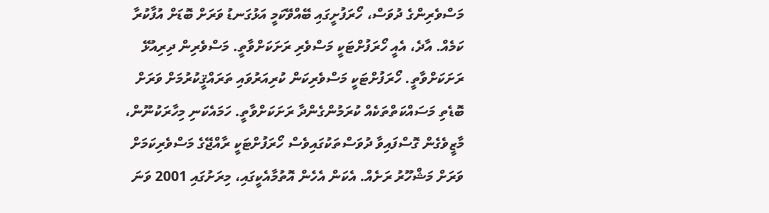މަސްވެރިންގެ ދުވަސް، ހޯރަފުށީގައި ބޭއްވޭކަމީ އަޅުގަނޑު ވަރަށް ބޮޑަށް އުފާކުރާ ކަމެއް. އާދެ، އެއީ ހޯރަފުށްޓަކީ މަސްވެރި ރަށަކަށްވާތީ. މަސްވެރިން ދިރިއުޅޭ ރަށަކަށްވާތީ. ހޯރަފުށްޓަކީ މަސްވެރިކަން ކުރިއަރުވައި ތަރައްޤީކުރުމަށް ވަރަށް ބޮޑެތި މަސައްކަތްތަކެއް ކުރަމުންގެންދާ ރަށަކަށްވާތީ. ހަމައެކަނި މިހާރަކުނޫން، މާޒީވެގެން ގޮސްފައިވާ ދުވަސްތަކުގައިވެސް ހޯރަފުށްޓަކީ ރާއްޖޭގެ މަސްވެރިކަމަށް ވަރަށް މަޝްހޫރު ރަށެއް. އެކަން އެހެން އޮތުމާއެކީގައި، މިރަށުގައި 2001 ވަނަ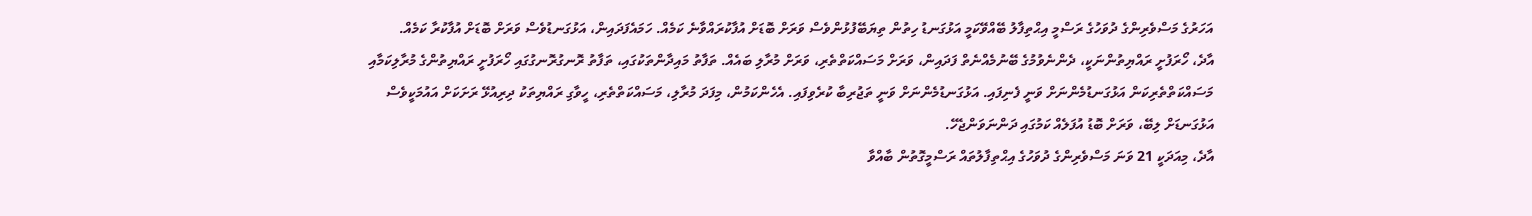އަހަރުގެ މަސްވެރިންގެ ދުވަހުގެ ރަސްމީ އިޙްތިފާލު ބޭއްވޭކަމީ އަޅުގަނޑު ހިތުން ތިޔަބޭފުޅުންވެސް ވަރަށް ބޮޑަށް އުފާކުރައްވާނެ ކަމެއް. ހަމައެފަދައިން، އަޅުގަނޑުވެސް ވަރަށް ބޮޑަށް އުފާކުރާ ކަމެއް.
އާދެ، ހޯރަފުށީ ރައްޔިތުންނަކީ، ދެންނެވުމުގެ ބޭނުމެއްނެތް ފަދައިން، ވަރަށް މަސައްކަތްތެރި، ވަރަށް މުރާލި ބައެއް. ތަފާތު މައިދާންތަކުގައި، ތަފާތު ރޮނގުރޮނގުގައި ހޯރަފުށީ ރައްޔިތުންގެ މުރާލިކަމާއި މަސައްކަތްތެރިކަން އަޅުގަނޑުމެންނަށް ވަނީ ފެނިފައި. އަޅުގަނޑުމެންނަށް ވަނީ ތަޖުރިބާ ކުރެވިފައި. އެހެންކަމުން، މިފަދަ މުރާލި، މަސައްކަތްތެރި، ހީވާގި ރައްޔިތަކު ދިރިއުޅޭ ރަށަކަށް އައުމަކީވެސް އަޅުގަނޑަށް ލިބޭ، ވަރަށް ބޮޑު އުފަލެއް ކަމުގައި ދަންނަވަންޖެހޭ.
އާދެ، މިއަދަކީ 21 ވަނަ މަސްވެރިންގެ ދުވަހުގެ އިޙްތިފާލުތައް ރަސްމީގޮތުން ބާއްވާ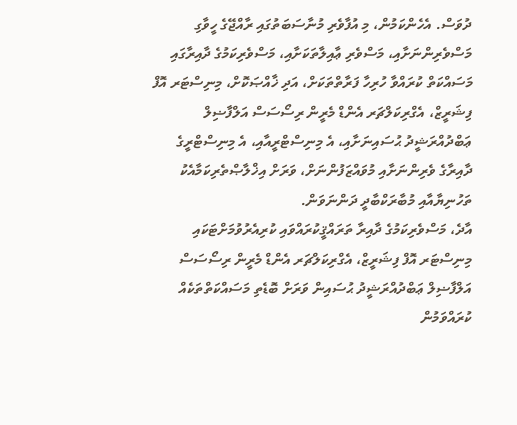ދުވަސް. އެހެންކަމުން، މި އުފާވެރި މުނާސަބަތުގައި ރާއްޖޭގެ ހީވާގި މަސްވެރިންނަށާއި، މަސްވެރި ޢާއިލާތަކަށާއި، މަސްވެރިކަމުގެ ދާއިރާގައި މަސައްކަތް ކުރައްވާ ހުރިހާ ފަރާތްތަކަށް، އަދި ޚާއްޞަކޮށް، މިނިސްޓަރ އޮފް ފިޝަރީޒް، އެގްރިކަލްޗަރ އެންޑް މެރީން ރިސޯސަސް އަލްފާޟިލް ޢަބްދުއްރަޝީދު ޙުސައިނަށާއި، އެ މިނިސްޓްރީއާއި، އެ މިނިސްޓްރީގެ ދާއިރާގެ ވެރިންނަށާއި މުވައްޒަފުންނަށް، ވަރަށް އިޚްލާޞްތެރިކަމާއެކު ތަހުނިޔާއާއި މުބާރަކްބާދީ ދަންނަވަން.
އާދެ، މަސްވެރިކަމުގެ ދާއިރާ ތަރައްޤީކުރައްވައި ކުރިއެރުވުމަށްޓަކައި މިނިސްޓަރ އޮފް ފިޝަރީޒް، އެގްރިކަލްޗަރ އެންޑް މެރީން ރިސޯސަސް އަލްފާޟިލް ޢަބްދުއްރަޝީދު ޙުސައިން ވަރަށް ބޮޑެތި މަސައްކަތްތަކެއް ކުރައްވަމުން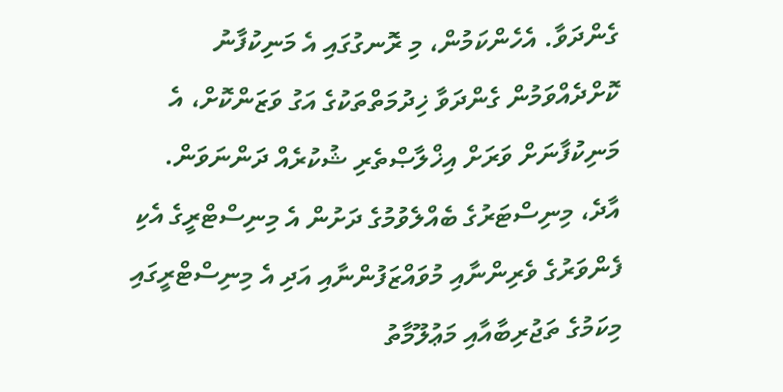ގެންދަވާ. އެހެންކަމުން، މި ރޮނގުގައި އެ މަނިކުފާނު ކޮށްދެއްވަމުން ގެންދަވާ ޚިދުމަތްތަކުގެ އަގު ވަޒަންކޮށް، އެ މަނިކުފާނަށް ވަރަށް އިޚްލާޞްތެރި ޝުކުރެއް ދަންނަވަން.
އާދެ، މިނިސްޓަރުގެ ބެއްލެވުމުގެ ދަށުން އެ މިނިސްޓްރީގެ އެކި ފެންވަރުގެ ވެރިންނާއި މުވައްޒަފުންނާއި އަދި އެ މިނިސްޓްރީގައި މިކަމުގެ ތަޖުރިބާއާއި މަޢުލޫމާތު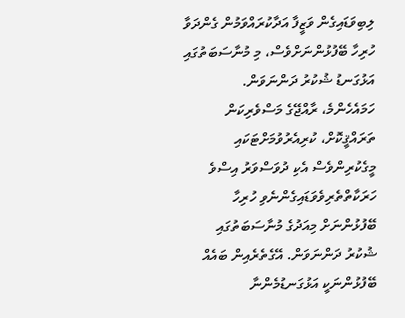ލިބިވަޑައިގެން ވަޒީފާ އަދާކުރައްވަމުން ގެންދަވާ ހުރިހާ ބޭފުޅުންނަށްވެސް، މި މުނާސަބަތުގައި އަޅުގަނޑު ޝުކުރު ދަންނަވަން.
ހަމައެހެންމެ، ރާއްޖޭގެ މަސްވެރިކަން ތަރައްޤީކޮށް، ކުރިއެރުވުމަށްޓަކައި މީގެކުރިންވެސް އެކި ދުވަސްވަރު އިސްވެ ހަރަކާތްތެރިވެވަޑައިގެންނެވި ހުރިހާ ބޭފުޅުންނަށް މިއަދުގެ މުނާސަބަތުގައި ޝުކުރު ދަންނަވަން. އޭގެތެރެއިން ބައެއް ބޭފުޅުންނަކީ އަޅުގަނޑުމެންނާ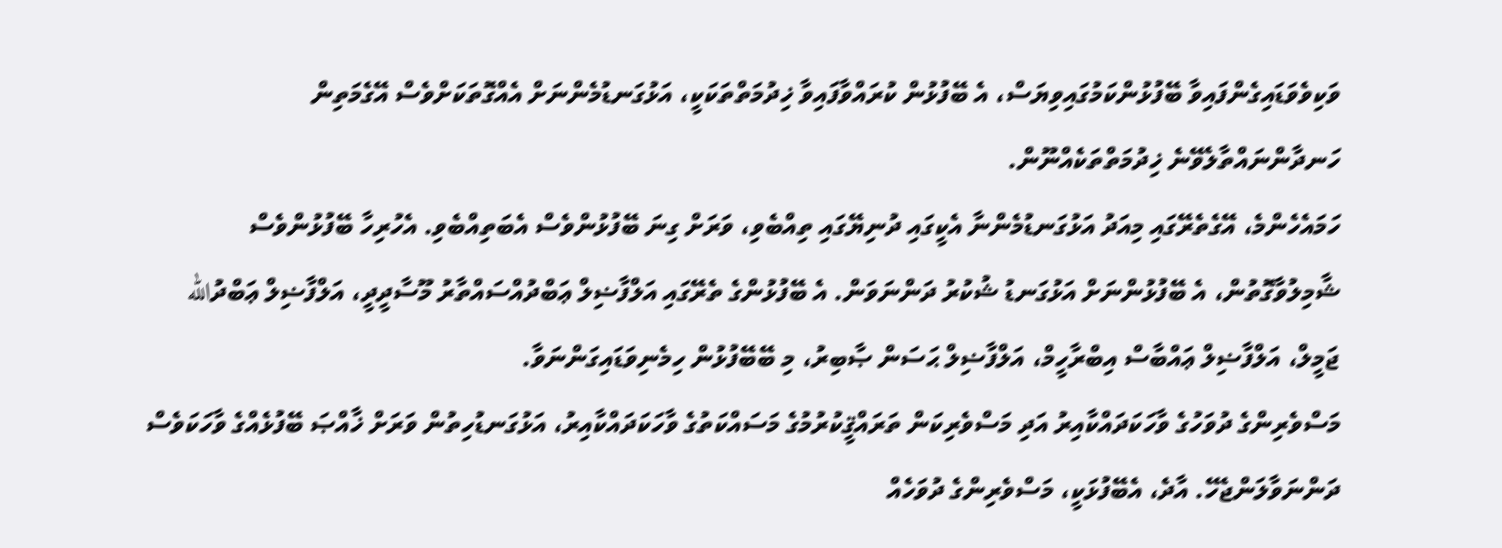ވަކިވެވަޑައިގެންފައިވާ ބޭފުޅުންކަމުގައިވިޔަސް، އެ ބޭފުޅުން ކުރައްވާފައިވާ ޚިދުމަތްތަކަކީ، އަޅުގަނޑުމެންނަށް އެއްގޮތަކަށްވެސް އޭގެމަތިން ހަނދާންނައްތާލެވޭނެ ޚިދުމަތްތަކެއްނޫން.
ހަމައެހެންމެ، އޭގެތެރޭގައި މިއަދު އަޅުގަނޑުމެންނާ އެކީގައި ދުނިޔޭގައި ތިއްބެވި، ވަރަށް ގިނަ ބޭފުޅުންވެސް އެބަތިއްބެވި. އެހުރިހާ ބޭފުޅުންވެސް ޝާމިލުވާގޮތުން، އެ ބޭފުޅުންނަށް އަޅުގަނޑު ޝުކުރު ދަންނަވަން. އެ ބޭފުޅުންގެ ތެރޭގައި އަލްފާޟިލް ޢަބްދުއްސައްތާރު މޫސާދީދީ، އަލްފާޟިލް ޢަބްދުالله ޖަމީލް، އަލްފާޟިލް ޢައްބާސް އިބްރާހީމް، އަލްފާޟިލް ޙަސަން ޞާބިރު، މި ބޭބޭފުޅުން ހިމެނިވަޑައިގަންނަވާ.
މަސްވެރިންގެ ދުވަހުގެ ވާހަކަދައްކާއިރު އަދި މަސްވެރިކަން ތަރައްޤީކުރުމުގެ މަސައްކަތުގެ ވާހަކަދައްކާއިރު، އަޅުގަނޑުހިތުން ވަރަށް ޚާއްޞަ ބޭފުޅެއްގެ ވާހަކަވެސް ދަންނަވާލަންޖެހޭ. އާދެ، އެބޭފުޅަކީ، މަސްވެރިންގެ ދުވަހެއް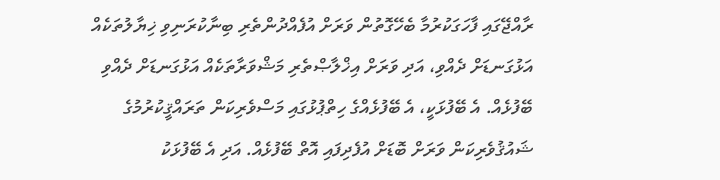ރާއްޖޭގައި ފާހަގަކުރުމާ ބެހޭގޮތުން ވަރަށް އުފެއްދުންތެރި ބިނާކުރަނިވި ޚިޔާލުތަކެއް އަޅުގަނޑަށް ދެއްވި، އަދި ވަރަށް އިޚްލާޞްތެރި މަޝްވަރާތަކެއް އަޅުގަނޑަށް ދެއްވި ބޭފުޅެއް. އެ ބޭފުޅަކީ، އެ ބޭފުޅެއްގެ ހިތްޕުޅުގައި މަސްވެރިކަން ތަރައްޤީކުރުމުގެ ޝައުޤުވެރިކަން ވަރަށް ބޮޑަށް އުފެދިފައި އޮތް ބޭފުޅެއް. އަދި އެ ބޭފުޅަކު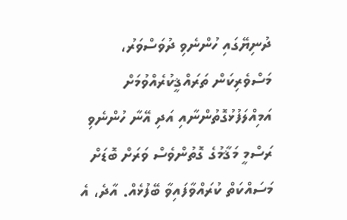ދުނިޔޭގައި ހުންނެވި ދުވަސްވަރު، މަސްވެރިކަން ތަރައްޤީކުރެއްވުމަށް އަމިއްލަފުޅުގޮތުންނާއި އަދި އޭނާ ހުންނެވި ރަސްމީ މަޤާމުގެ ގޮތުންވެސް ވަރަށް ބޮޑަށް މަސައްކަތް ކުރައްވާފައިވާ ބޭފުޅެއް. އާދެ، އެ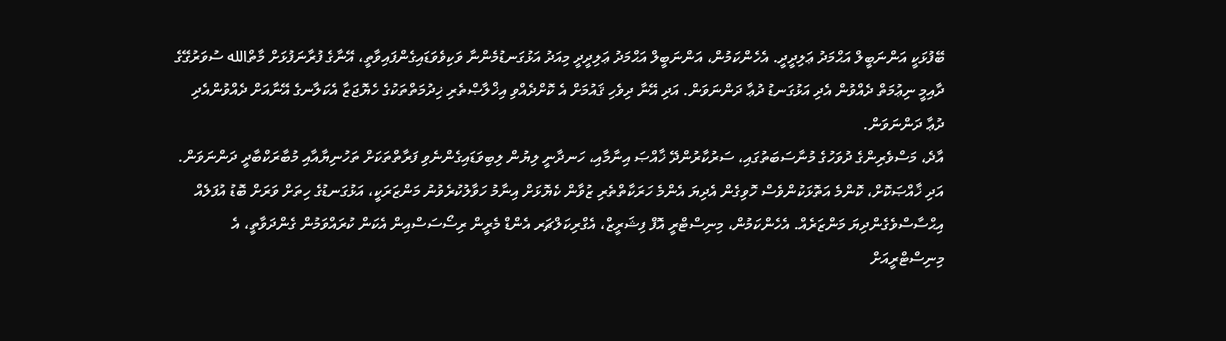ބޭފުޅަކީ އަންނަބީލް އަޙްމަދު ޢަލިދީދީ. އެހެންކަމުން، އަންނަބީލް އަޙްމަދު ޢަލިދީދީ މިއަދު އަޅުގަނޑުމެންނާ ވަކިވެވަޑައިގެންފައިވާތީ، އޭނާގެ ފުރާނަފުޅަށް މާތްالله ސުވަރުގޭގެ ދާއިމީ ނިޢުމަތް ދެއްވުން އެދި އަޅުގަނޑު ދުޢާ ދަންނަވަން. އަދި އޭނާ ދިވެހި ޤައުމަށް އެ ކޮށްދެއްވި އިޚްލާޞްތެރި ޚިދުމަތްތަކުގެ ހެޔޮޖަޒާ އެކަލާނގެ އޭނާއަށް ދެއްވުންއެދި ދުޢާ ދަންނަވަން.
އާދެ، މަސްވެރިންގެ ދުވަހުގެ މުނާސަބަތުގައި، ސަރުކާރުންދޭ ޚާއްޞަ އިނާމާއި، ހަނދާނީ ލިޔުން ލިބިވަޑައިގެންނެވި ފަރާތްތަކަށް ތަހުނިޔާއާއި މުބާރަކްބާދީ ދަންނަވަން. އަދި ޚާއްޞަކޮށް، ކޮންމެ އަތޮޅަކުންވެސް ހޮވިގެން އެދިޔަ އެންމެ ހަރަކާތްތެރި ޒުވާން ކެޔޮޅަށް އިނާމު ހަވާލުކުރެވުނު މަންޒަރަކީ، އަޅުގަނޑުގެ ހިތަށް ވަރަށް ބޮޑު އުފަލެއް އިޙްސާސްވެގެންދިޔަ މަންޒަރެއް. އެހެންކަމުން، މިނިސްޓްރީ އޮފް ފިޝަރީޒް، އެގްރިކަލްޗަރ އެންޑް މެރީން ރިސޯސަސްއިން އެކަން ކުރައްވަމުން ގެންދަވާތީ، އެ މިނިސްޓްރީއަށް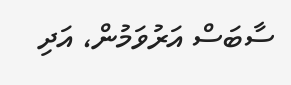ސާބަސް އަރުވަމުން، އަދި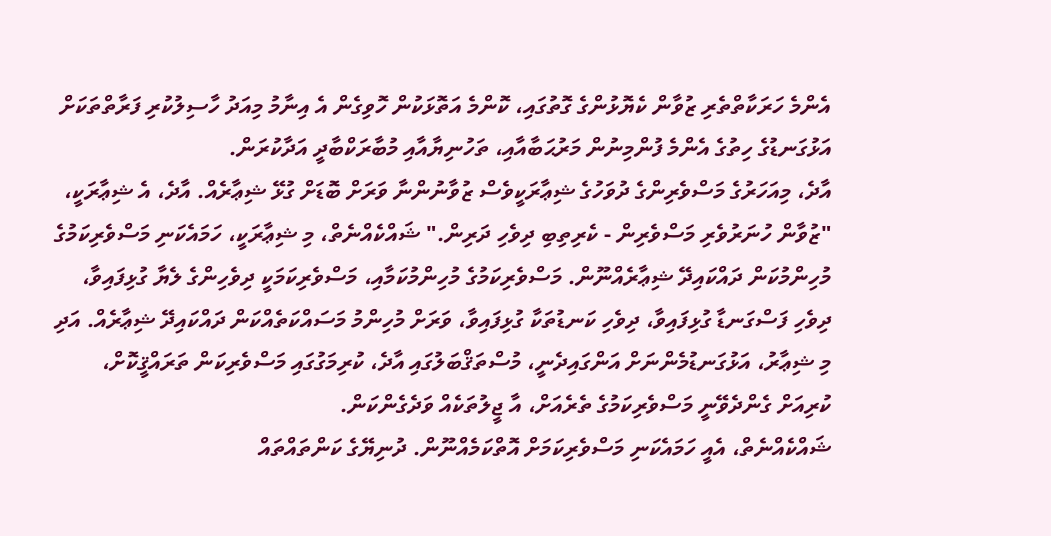އެންމެ ހަރަކާތްތެރި ޒުވާން ކެޔޮޅުންގެ ގޮތުގައި، ކޮންމެ އަތޮޅަކުން ހޮވިގެން އެ އިނާމު މިއަދު ހާސިލުކުރި ފަރާތްތަކަށް އަޅުގަނޑުގެ ހިތުގެ އެންމެ ފުންމިނުން މަރުޙަބާއާއި، ތަހުނިޔާއާއި މުބާރަކްބާދީ އަދާކުރަން.
އާދެ، މިއަހަރުގެ މަސްވެރިންގެ ދުވަހުގެ ޝިޢާރަކީވެސް ޒުވާނުންނާ ވަރަށް ބޮޑަށް ގުޅޭ ޝިޢާރެއް. އާދެ، އެ ޝިޢާރަކީ، "ޒުވާން ހުނަރުވެރި މަސްވެރިން - ކެރިތިބި ދިވެހި ދަރިން." ޝައްކެއްނެތް، މި ޝިޢާރަކީ، ހަމައެކަނި މަސްވެރިކަމުގެ މުހިންމުކަން ދައްކައިދޭ ޝިޢާރެއްނޫން. މަސްވެރިކަމުގެ މުހިންމުކަމާއި، މަސްވެރިކަމަކީ ދިވެހިންގެ ލެޔާ ގުޅިފައިވާ، ދިވެހި ފަސްގަނޑާ ގުޅިފައިވާ، ދިވެހި ކަނޑުތަކާ ގުޅިފައިވާ، ވަރަށް މުހިންމު މަސައްކަތެއްކަން ދައްކައިދޭ ޝިޢާރެއް. އަދި މި ޝިޢާރު، އަޅުގަނޑުމެންނަށް އަންގައިދެނީ، މުސްތަޤްބަލުގައި އާދެ، ކުރިމަގުގައި މަސްވެރިކަން ތަރައްޤީކޮށް، ކުރިއަށް ގެންދެވޭނީ މަސްވެރިކަމުގެ ތެރެއަށް، އާ ޖީލުތަކެއް ވަދެގެންކަން.
ޝައްކެއްނެތް، އެއީ ހަމައެކަނި މަސްވެރިކަމަށް އޮތްކަމެއްނޫން. ދުނިޔޭގެ ކަންތައްތައް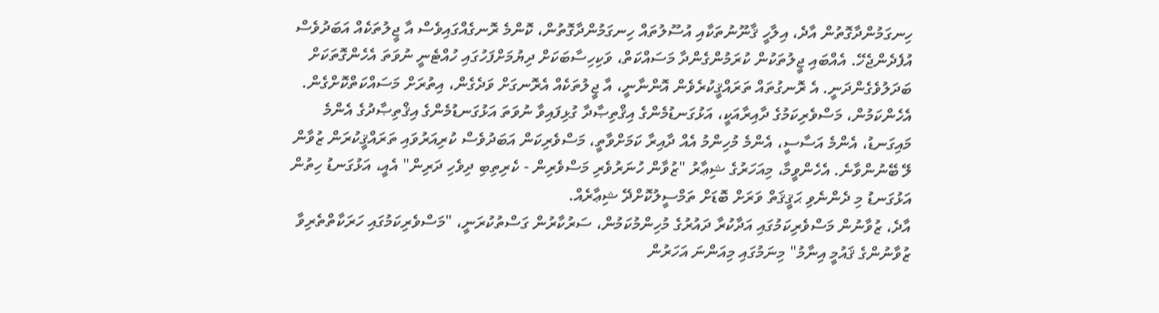ހިނގަމުންދާގޮތުން އާދެ، އިލާހީ ޤާނޫނުތަކާއި އުސޫލުތައް ހިނގަމުންދާގޮތުން، ކޮންމެ ރޮނގެއްގައިވެސް އާ ޖީލުތަކެއް އަބަދުވެސް އުފެދެންޖެހޭ. އެއްބައި ޖީލުތަކުން ކުރަމުންގެންދާ މަސައްކަތް، ވަކިހިސާބަކަށް ދިޔުމަށްފަހުގައި ހުއްޓެނީ ނުވަތަ އެހެންގޮތަކަށް ބަދަލުވެގެންދަނީ. އެ ރޮނގުތައް ތަރައްޤީކުރެވެން އޮންނާނީ، އާ ޖީލުތަކެއް އެރޮނގަށް ވަދެގެން، އިތުރަށް މަސައްކަތްކޮށްގެން. އެހެންކަމުން، މަސްވެރިކަމުގެ ދާއިރާއަކީ، އަޅުގަނޑުމެންގެ އިޤްތިޞާދާ ގުޅިފައިވާ ނުވަތަ އަޅުގަނޑުމެންގެ އިޤްތިޞާދުގެ އެންމެ މައިގަނޑު، އެންމެ އަސާސީ، އެންމެ މުހިންމު އެއް ދާއިރާ ކަމަށްވާތީ، މަސްވެރިކަން އަބަދުވެސް ކުރިއަރުވައި ތަރައްޤީކުރަން ޒުވާން ލޭ ބޭނުންވާނެ. އެހެންވީމާ، މިއަހަރުގެ ޝިޢާރު "ޒުވާން ހުނަރުވެރި މަސްވެރިން - ކެރިތިބި ދިވެހި ދަރިން" އެއީ، އަޅުގަނޑު ހިތުން އަޅުގަނޑު މި ދެންނެވި ޙަޤީޤަތް ވަރަށް ބޮޑަށް ތަމްސީލުކޮށްދޭ ޝިޢާރެއް.
އާދެ، ޒުވާނުން މަސްވެރިކަމުގައި އަދާކުރާ ދައުރުގެ މުހިންމުކަމުން، ސަރުކާރުން ގަސްތުކުރަނީ، "މަސްވެރިކަމުގައި ހަރަކާތްތެރިވާ ޒުވާނުންގެ ޤައުމީ އިނާމު" މިނަމުގައި މިއަންނަ އަހަރުން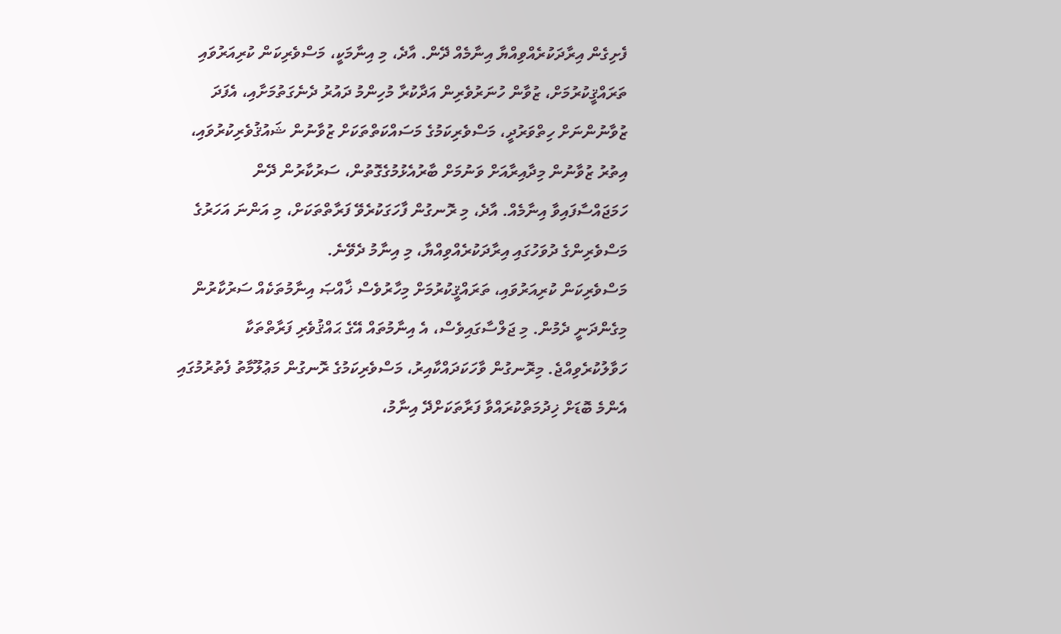ފެށިގެން އިރާދަކުރެއްވިއްޔާ އިނާމެއް ދޭން. އާދެ، މި އިނާމަކީ، މަސްވެރިކަން ކުރިއަރުވައި ތަރައްޤީކުރުމަށް، ޒުވާން ހުނަރުވެރިން އަދާކުރާ މުހިންމު ދައުރު ދެނެގަތުމަށާއި، އެފަދަ ޒުވާނުންނަށް ހިތްވަރުދީ، މަސްވެރިކަމުގެ މަސައްކަތްތަކަށް ޒުވާނުން ޝައުޤުވެރިކުރުވައި، އިތުރު ޒުވާނުން މިދާއިރާއަށް ވަނުމަށް ބާރުއެޅުމުގެގޮތުން، ސަރުކާރުން ދޭން ހަމަޖައްސާފައިވާ އިނާމެއް. އާދެ، މި ރޮނގުން ފާހަގަކުރެވޭ ފަރާތްތަކަށް، މި އަންނަ އަހަރުގެ މަސްވެރިންގެ ދުވަހުގައި އިރާދަކުރެއްވިއްޔާ، މި އިނާމު ދެވޭނެ.
މަސްވެރިކަން ކުރިއަރުވައި، ތަރައްޤީކުރުމަށް މިހާރުވެސް ޚާއްޞަ އިނާމުތަކެއް ސަރުކާރުން މިގެންދަނީ ދެމުން. މި ޖަލްސާގައިވެސް، އެ އިނާމުތައް އޭގެ ޙައްޤުވެރި ފަރާތްތަކާ ހަވާލުކުރެވިއްޖެ. މިރޮނގުން ވާހަކަދައްކާއިރު، މަސްވެރިކަމުގެ ރޮނގުން މަޢުލޫމާތު ފެތުރުމުގައި އެންމެ ބޮޑަށް ޚިދުމަތްކުރައްވާ ފަރާތަކަށްދޭ އިނާމު،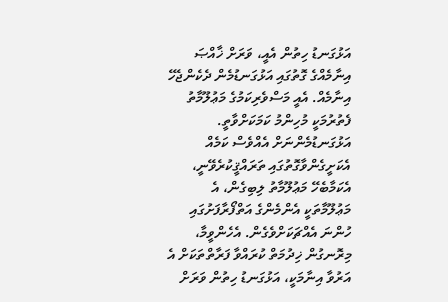އަޅުގަނޑު ހިތުން އެއީ، ވަރަށް ޚާއްޞަ އިނާމެއްގެ ގޮތުގައި އަޅުގަނޑުމެން ދެކެންޖެހޭ އިނާމެއް. އެއީ މަސްވެރިކަމުގެ މަޢުލޫމާތު ފެތުރުމަކީ މުހިންމު ކަމަކަށްވާތީ. އަޅުގަނޑުމެންނަށް އެއްވެސް ކަމެއް އެކަށީގެންވާގޮތުގައި ތަރައްޤީކުރެވޭނީ، އެކަމާބެހޭ މަޢުލޫމާތު ލިބިގެން، އެ މަޢުލޫމާތަކީ އެންމެންގެ އަތްފޯރާފަށުގައި ހުންނަ އެއްޗަކަށްވެގެން. އެހެންވީމާ، މިރޮނގުން ޚިދުމަތް ކުރައްވާ ފަރާތްތަކަށް އެ އަރުވާ އިނާމަކީ، އަޅުގަނޑު ހިތުން ވަރަށް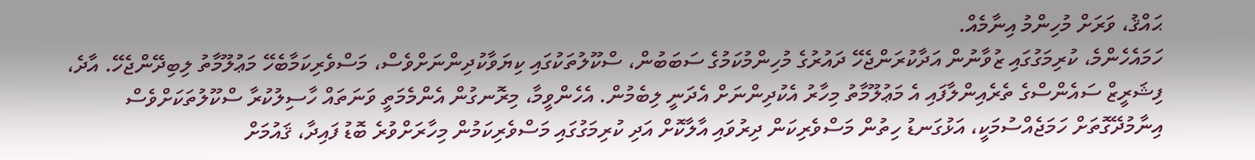ޙައްޤު، ވަރަށް މުހިންމު އިނާމެއް.
ހަމައެހެންމެ، ކުރިމަގުގައި ޒުވާނުން އަދާކުރަންޖެހޭ ދައުރުގެ މުހިންމުކަމުގެ ސަބަބުން، ސްކޫލުތަކުގައި ކިޔަވާކުދިންނަށްވެސް، މަސްވެރިކަމާބެހޭ މަޢުލޫމާތު ލިބިދޭންޖެހޭ. އާދެ، ފިޝަރީޒް ސައެންސްގެ ތެރެއިންލާފައި އެ މަޢުލޫމާތު މިހާރު އެކުދިންނަށް އެދަނީ ލިބެމުން. އެހެންވީމާ، މިރޮނގުން އެންމެމަތީ ވަނަތައް ހާސިލުކުރާ ސްކޫލުތަކަށްވެސް އިނާމުދޭގޮތަށް ހަމަޖެއްސުމަކީ، އަޅުގަނޑު ހިތުން މަސްވެރިކަން ދިރުވައި އާލާކޮށް އަދި ކުރިމަގުގައި މަސްވެރިކަމުން މިހާރަށްވުރެ ބޮޑު ފައިދާ، ޤައުމަށް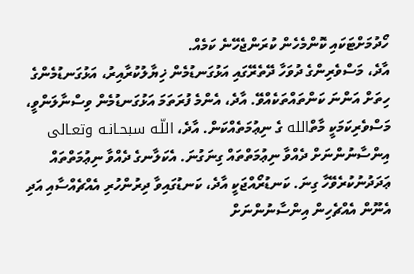ހޯދުމަށްޓަކައި ކޮންމެހެން ކުރަންޖެހޭނެ ކަމެއް.
އާދެ، މަސްވެރިންގެ ދުވަހާ ދޭތެރޭގައި އަޅުގަނޑުމެން ޚިޔާލުކުރާއިރު، އަޅުގަނޑުމެންގެ ހިތަށް އަންނަ ކަންތައްތަކެއްވޭ. އާދެ، އެންމެ ފުރަތަމަ އަޅުގަނޑުމެން ވިސްނާލަންވީ، މަސްވެރިކަމަކީ މާތްالله ގެ ނިޢުމަތެއްކަން. އާދެ، اللّـه سبحـانـه وتعـالى އިންސާނުންނަށް ދެއްވާ ނިޢުމަތްތައް ގިނަގުނަ. އެކަލާނގެ ދެއްވާ ނިޢުމަތްތައް ޢަދަދުނުކުރެވޭހާ ގިނަ. ކަނޑުރޯއްޖަކީ އާދެ، ކަނޑުގައިވާ ދިރުންހުރި އެއްޗެއްސާއި އަދި އެނޫން އެއްޗެހިން އިންސާނުންނަށް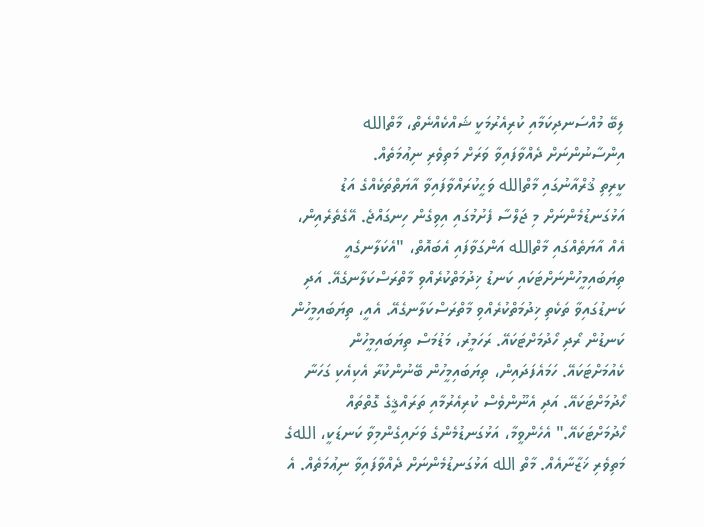ލިބޭ މުއްސަނދިކަމާއި ކުރިއެރުމަކީ ޝައްކެއްނެތް، މާތްالله އިންސާނުންނަށް ދެއްވާފައިވާ ވަރަށް މަތިވެރި ނިޢުމަތެއް.
ކީރިތި ޤުރްއާނުގައި މާތްالله ވަޙީކުރައްވާފައިވާ އާޔަތްތަކެއްގެ އަޑު އަޅުގަނޑުމެންނަށް މި ޖަލްސާ ފެށުމުގައި އިވިގެން ހިނގައްޖެ. އޭގެތެރެއިން، އެއް އާޔަތެއްގައި މާތްالله އަންގަވާފައި އެބައޮތް، "އެކަލާނގެއީ ތިޔަބައިމީހުންނަށްޓަކައި ކަނޑު ޚިދުމަތްކުރެއްވި މާތްރަސްކަލާނގެއޭ. އަދި ކަނޑުގައިވާ ތަކެތި ޚިދުމަތްކުރެއްވި މާތްރަސްކަލާނގެއޭ. އެއީ، ތިޔަބައިމީހުން ކަނޑުން ރޯދި ހޯދުމަށްޓަކައޭ. ރަހަމީރު، މަޑުމަސް ތިޔަބައިމީހުން ކެއުމަށްޓަކައޭ. ހަމައެފަދައިން، ތިޔަބައިމީހުން ބޭނުންކުރާ އެކިއެކި ގަހަނާ ހޯދުމަށްޓަކައޭ. އަދި އެނޫންވެސް ކުރިއެރުމާއި ތަރައްޤީގެ ގޮތްތައް ހޯދުމަށްޓަކައޭ." އެހެންވީމާ، އަޅުގަނޑުމެންގެ ވަށައިގެންމިވާ ކަނޑަކީ، اللهގެ މަތިވެރި ޚަޒާނާއެއް. މާތް الله އަޅުގަނޑުމެންނަށް ދެއްވާފައިވާ ނިޢުމަތެއް. އެ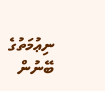ނިޢުމަތުގެ ބޭނުން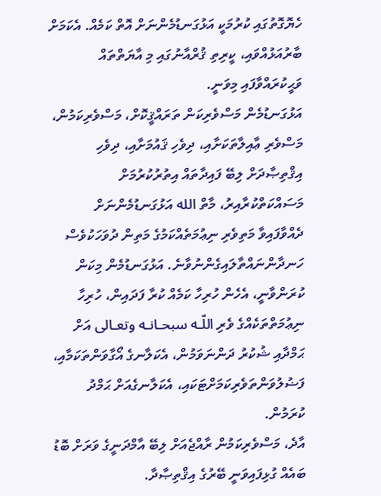ހެޔޮގޮތުގައި ކުރުމަކީ އަޅުގަނޑުމެންނަށް އޮތް ކަމެއް. އެކަމަށް ބާރުއަޅުއްވައި، ކީރިތި ޤުރްއާނުގައި މި އާޔަތްތައް ވަޙީކުރައްވާފައި މިވަނީ.
އަޅުގަނޑުމެން މަސްވެރިކަން ތަރައްޤީކޮށް، މަސްވެރިކަމުން، މަސްވެރި ޢާއިލާތަކަށާއި، ދިވެހި ޤައުމަށާއި، ދިވެހި އިޤްތިޞާދަށް ލިބޭ ފައިދާތައް އިތުރުކުރުމަށް މަސައްކަތްކުރާއިރު، މާތް الله އަޅުގަނޑުމެންނަށް ދެއްވާފައިވާ މަތިވެރި ނިޢުމަތެއްކަމުގެ މަތިން ދުވަހަކުވެސް ހަނދާންނައްތާލައިގެންނުވާނެ. އަޅުގަނޑުމެން މިކަން ކުރަންވާނީ، އެހެން ހުރިހާ ކަމެއް ކުރާ ފަދައިން، ހުރިހާ ނިޢުމަތްތަކެއްގެ ވެރި اللّـه سبحـانـه وتعـالى އަށް ޙަމްދާއި ޝުކުރު ދަންނަވަމުން، އެކަލާނގެ އޯގާވަންތަކަމާއި، ފަޟުލުވަންތަވެރިކަމަށްޓަކައި، އެކަލާނގެއަށް ޙަމްދު ކުރަމުން.
އާދެ، މަސްވެރިކަމުން ރާއްޖެއަށް ލިބޭ އާމްދަނީގެ ވަރަށް ބޮޑު ބައެއް ގުޅިފައިވަނީ ބޭރުގެ އިޤްތިޞާދާ.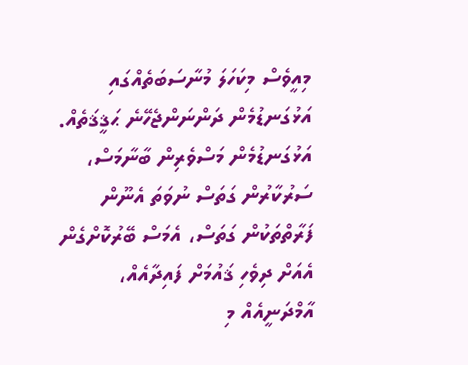މިއީވެސް މިކަހަލަ މުނާސަބަތެއްގައި އަޅުގަނޑުމެން ދަންނަންޖެހޭނެ ޙަޤީޤަތެއް. އަޅުގަނޑުމެން މަސްވެރިން ބާނާމަސް، ސަރުކާރުން ގަތަސް ނުވަތަ އެނޫން ފަރާތްތަކުން ގަތަސް، އެމަސް ބޭރުކޮށްގެން އެއަށް ދިވެހި ޤައުމަށް ފައިދާއެއް، އާމްދަނީއެއް މި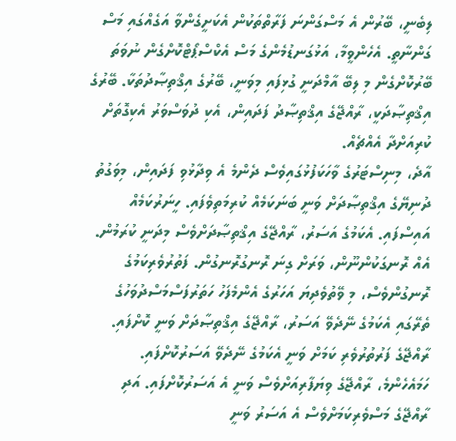ލިބެނީ، ބޭރުން އެ މަސްގަންނަ ފަރާތްތަކުން އެކަށީގެންވާ އަގެއްގައި މަސް ގަންނާތީ. އެހެންވީމާ، އަޅުގަނޑުމެންގެ މަސް އެކްސްޕޯޓްކޮށްގެން ނުވަތަ ބޭރުކޮށްގެން މި ލިބޭ އާމްދަނީ ގުޅިފައި މިވަނީ، ބޭރުގެ އިޤްތިޞާދުތަކާ. ބޭރުގެ އިޤްތިޞާދަކީ، ރާއްޖޭގެ އިޤްތިޞާދު ފަދައިން، އެކި ދުވަސްވަރު އެކިގޮތަށް ކުރިއަށްދާ އެއްޗެއް.
އާދެ، މިނިސްޓަރުގެ ވާހަކަފުޅުގައިވެސް ދެންމެ އެ ވިދާޅުވި ފަދައިން، މިވަގުތު ދުނިޔޭގެ އިޤްތިޞާދަށް ވަނީ ބަނަކަމެއް ކުރިމަތިވެފައި. ހީނަރުކަމެއް އައިސްފައި. އެކަމުގެ އަސަރު، ރާއްޖޭގެ އިޤްތިޞާދަށްވެސް މިދަނީ ކުރަމުން. އެއް ރޮނގަކުންނޫން، ވަރަށް ގިނަ ރޮނގުރޮނގުން. ފަތުރުވެރިކަމުގެ ރޮނގުންވެސް، މި ވޭތުވެދިޔަ އަހަރުގެ އެންމެފަހު ހަތަރުފަސްމަސްދުވަހުގެ ތެރޭގައި އެކަމުގެ ނޭދެވޭ އަސަރު، ރާއްޖޭގެ އިޤްތިޞާދަށް ވަނީ ކޮށްފައި. ރާއްޖޭގެ ފަރުތުރުވެރި ކަމަށް ވަނީ އެކަމުގެ ނޭދެވޭ އަސަރުކޮށްފައި. ހަމައެހެންމެ، ރާއްޖޭގެ ވިޔަފާރިއަށްވެސް ވަނީ އެ އަސަރުކޮށްފައި. އަދި ރާއްޖޭގެ މަސްވެރިކަމަށްވެސް އެ އަސަރު ވަނީ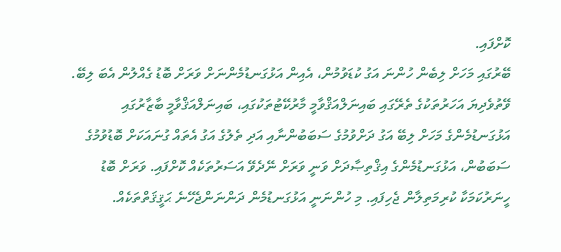ކޮށްފައި.
ބޭރުގައި މަހަށް ލިބެން ހުންނަ އަގު ކުޑަވުމުން، އެއިން އަޅުގަނޑުމެންނަށް ވަރަށް ބޮޑު ގެއްލުން އެބަ ލިބޭ. ވޭތުވެދިޔަ އަހަރުތަކުގެ ތެރޭގައި ބައިނަލްއަޤްވާމީ މާރުކޭޓުތަކުގައި، ބައިނަލްއަޤްވާމީ ބާޒާރުގައި އަޅުގަނޑުމެންގެ މަހަށް ލިބޭ އަގު ދަށްވުމުގެ ސަބަބުންނާއި އަދި ތެލުގެ އަގު އެތައް ގުނައަކަށް ބޮޑުވުމުގެ ސަބަބުން، އަޅުގަނޑުމެންގެ އިޤްތިޞާދަށް ވަނީ ވަރަށް ނޭދެވޭ އަސަރުތަކެއް ކޮށްފައި. ވަރަށް ބޮޑު ހީނަރުކަމަކާ ކުރިމަތިލާން ޖެހިފައި. މި ހުންނަނީ އަޅުގަނޑުމެން ދަންނަންޖެހޭނެ ޙަޤީޤަތްތަކެއް.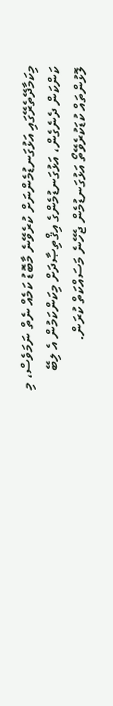މިކަމާދޭތެރޭގައި އަޅުގަނޑުމެންނަށް ކުރެވޭނެ މާބޮޑު ކަމެއް ނެތް ނަމަވެސް، މި ކަންކަން ދެނެގެން، އަޅުގަނޑުމެންގެ އިޤްތިޞާދަށް މިކަންކަމުން އެ ލިބޭ ލޮޅުންތައް ކުޑަކުރެވޭތޯ އަޅުގަނޑުމެން ޖެހޭނެ މަސައްކަތް ކުރަން.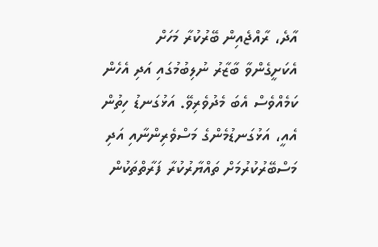އާދެ، ރާއްޖެއިން ބޭރުކުރާ މަހަށް އެކަށީގެންވާ ބާޒާރު ނުލިބުމުގައި އަދި އެހެން ކަމެއްވެސް އެބަ މެދުވެރިވޭ. އަޅުގަނޑު ހިތުން އެއީ، އަޅުގަނޑުމެންގެ މަސްވެރިންނާއި އަދި މަސްބޭރުކުރުމަށް ތައްޔާރުކުރާ ފަރާތްތަކުން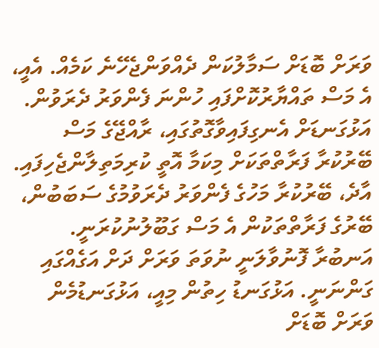ވަރަށް ބޮޑަށް ސަމާލުކަން ދެއްވަންޖެހޭނެ ކަމެއް. އެއީ، އެ މަސް ތައްޔާރުކޮށްފައި ހުންނަ ފެންވަރު ދެރަވުން. އަޅުގަނޑަށް އެނގިފައިވާގޮތުގައި، ރާއްޖޭގެ މަސް ބޭރުކުރާ ފަރާތްތަކަށް މިކަމާ އޮތީ ކުރިމަތިލާންޖެހިފައި. އާދެ، ބޭރުކުރާ މަހުގެ ފެންވަރު ދެރަވުމުގެ ސަބަބުން، ބޭރުގެ ފަރާތްތަކުން އެ މަސް ގަބޫލުނުކުރަނީ. އަނބުރާ ފޮނުވާލަނީ ނުވަތަ ވަރަށް ދަށް އަގެއްގައި ގަންނަނީ. އަޅުގަނޑު ހިތުން މިއީ، އަޅުގަނޑުމެން ވަރަށް ބޮޑަށް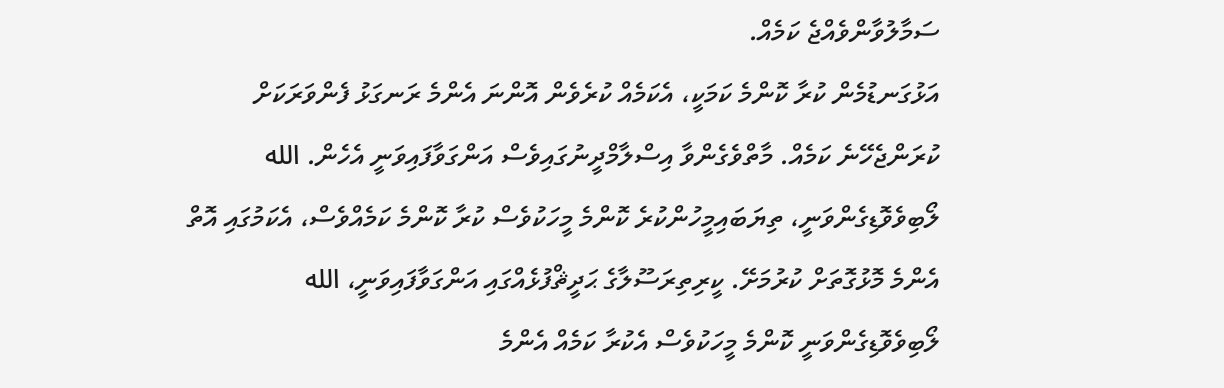ސަމާލުވާންވެއްޖެ ކަމެއް.
އަޅުގަނޑުމެން ކުރާ ކޮންމެ ކަމަކީ، އެކަމެއް ކުރެވެން އޮންނަ އެންމެ ރަނގަޅު ފެންވަރަކަށް ކުރަންޖެހޭނެ ކަމެއް. މާތްވެގެންވާ އިސްލާމްދީނުގައިވެސް އަންގަވާފައިވަނީ އެހެން. الله ލޯބިވެވޮޑިގެންވަނީ، ތިޔަބައިމީހުންކުރެ ކޮންމެ މީހަކުވެސް ކުރާ ކޮންމެ ކަމެއްވެސް، އެކަމުގައި އޮތް އެންމެ މޮޅުގޮތަށް ކުރުމަށޭ. ކީރިތިރަސޫލާގެ ޙަދީޘްފުޅެއްގައި އަންގަވާފައިވަނީ، الله ލޯބިވެވޮޑިގެންވަނީ ކޮންމެ މީހަކުވެސް އެކުރާ ކަމެއް އެންމެ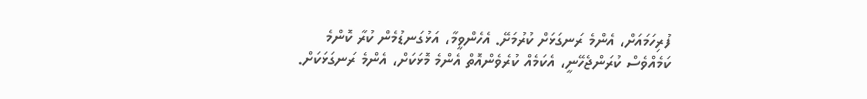ފުރިހަމައަށް، އެންމެ ރަނގަޅަށް ކުރުމަށޭ. އެހެންވީމާ، އަޅުގަނޑުމެން ކުރާ ކޮންމެ ކަމެއްވެސް ކުރަންޖެހޭނީ، އެކަމެއް ކުރެވެންއޮތް އެންމެ މޮޅަކަށް، އެންމެ ރަނގަޅަކަށް.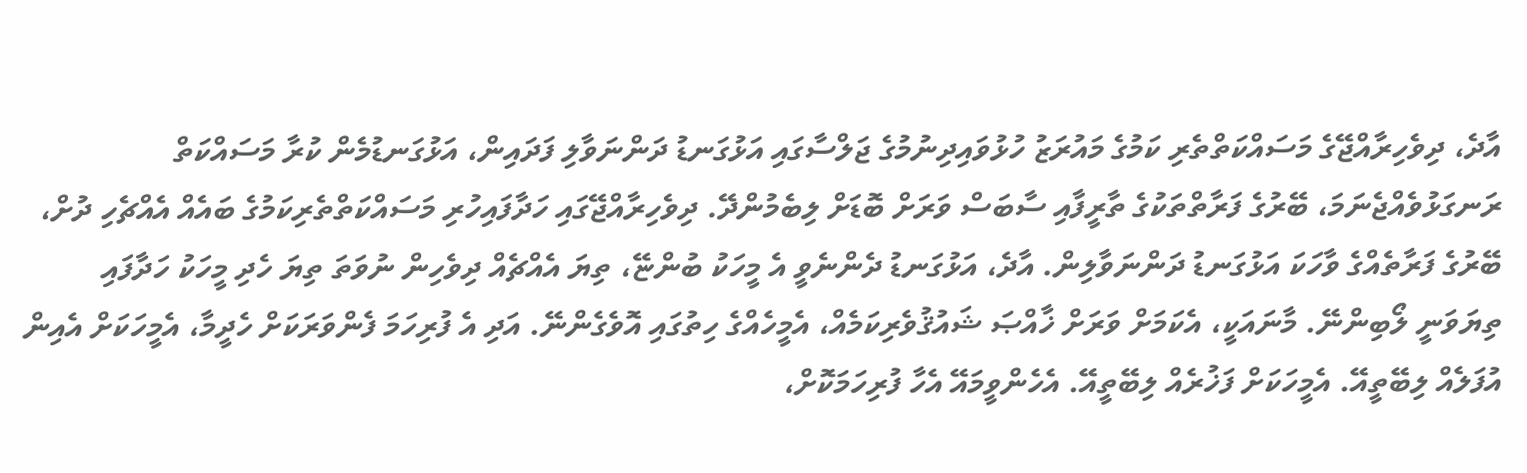އާދެ، ދިވެހިރާއްޖޭގެ މަސައްކަތްތެރި ކަމުގެ މައުރަޒު ހުޅުވައިދިނުމުގެ ޖަލްސާގައި އަޅުގަނޑު ދަންނަވާލި ފަދައިން، އަޅުގަނޑުމެން ކުރާ މަސައްކަތް ރަނގަޅުވެއްޖެނަމަ، ބޭރުގެ ފަރާތްތަކުގެ ތާރީފާއި ސާބަސް ވަރަށް ބޮޑަށް ލިބެމުންދޭ. ދިވެހިރާއްޖޭގައި ހަދާފައިހުރި މަސައްކަތްތެރިކަމުގެ ބައެއް އެއްޗެހި ދުށް، ބޭރުގެ ފަރާތެއްގެ ވާހަކަ އަޅުގަނޑު ދަންނަވާލިން. އާދެ، އަޅުގަނޑު ދެންނެވީ އެ މީހަކު ބުންޏޭ، ތިޔަ އެއްޗެއް ދިވެހިން ނުވަތަ ތިޔަ ހެދި މީހަކު ހަދާފައި ތިޔަވަނީ ލޯބިންނޭ. މާނައަކީ، އެކަމަށް ވަރަށް ޚާއްޞަ ޝައުޤުވެރިކަމެއް، އެމީހެއްގެ ހިތުގައި އޮވެގެންނޭ. އަދި އެ ފުރިހަމަ ފެންވަރަކަށް ހެދީމާ، އެމީހަކަށް އެއިން އުފަލެއް ލިބޭތީއޭ. އެމީހަކަށް ފަޚުރެއް ލިބޭތީއޭ. އެހެންވީމައޭ އެހާ ފުރިހަމަކޮށް،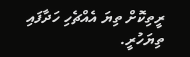ރީތިކޮށް ތިޔަ އެއްޗެހި ހަދާފައި ތިޔަހުރީ.